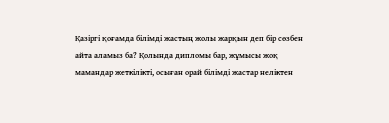Қазіргі қоғамда білімді жастың жолы жарқын деп бір сөзбен айта аламыз ба? Қолында дипломы бар, жұмысы жоқ мамандар жеткілікті, осыған орай білімді жастар неліктен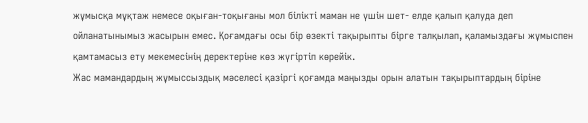жұмысқа мұқтаж немесе оқыған-тоқығаны мол білікті маман не үшін шет- елде қалып қалуда деп ойланатынымыз жасырын емес. Қоғамдағы осы бір өзекті тақырыпты бірге талқылап, қаламыздағы жұмыспен қамтамасыз ету мекемесінің деректеріне көз жүгіртіп көрейік.
Жас мамандардың жұмыссыздық мәселесі қазіргі қоғамда маңызды орын алатын тақырыптардың біріне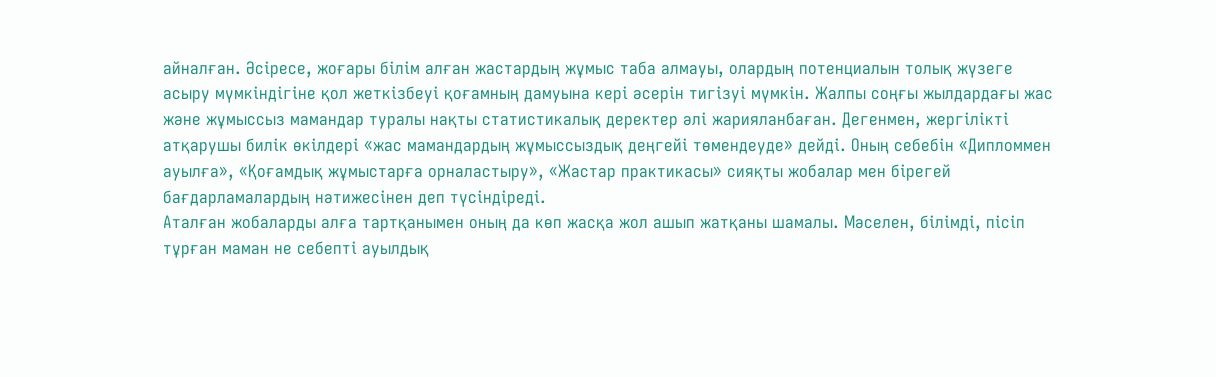айналған. Әсіресе, жоғары білім алған жастардың жұмыс таба алмауы, олардың потенциалын толық жүзеге асыру мүмкіндігіне қол жеткізбеуі қоғамның дамуына кері әсерін тигізуі мүмкін. Жалпы соңғы жылдардағы жас және жұмыссыз мамандар туралы нақты статистикалық деректер әлі жарияланбаған. Дегенмен, жергілікті атқарушы билік өкілдері «жас мамандардың жұмыссыздық деңгейі төмендеуде» дейді. Оның себебін «Дипломмен ауылға», «Қоғамдық жұмыстарға орналастыру», «Жастар практикасы» сияқты жобалар мен бірегей бағдарламалардың нәтижесінен деп түсіндіреді.
Аталған жобаларды алға тартқанымен оның да көп жасқа жол ашып жатқаны шамалы. Мәселен, білімді, пісіп тұрған маман не себепті ауылдық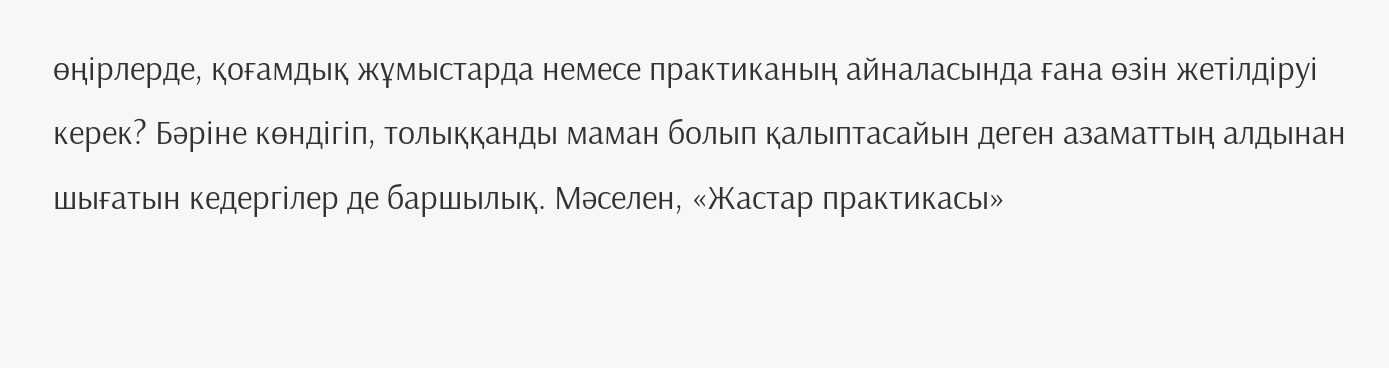өңірлерде, қоғамдық жұмыстарда немесе практиканың айналасында ғана өзін жетілдіруі керек? Бәріне көндігіп, толыққанды маман болып қалыптасайын деген азаматтың алдынан шығатын кедергілер де баршылық. Мәселен, «Жастар практикасы»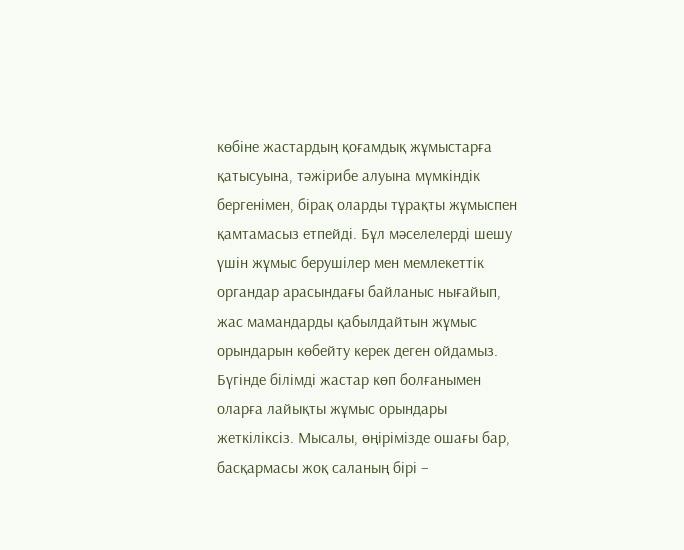көбіне жастардың қоғамдық жұмыстарға қатысуына, тәжірибе алуына мүмкіндік бергенімен, бірақ оларды тұрақты жұмыспен қамтамасыз етпейді. Бұл мәселелерді шешу үшін жұмыс берушілер мен мемлекеттік органдар арасындағы байланыс нығайып, жас мамандарды қабылдайтын жұмыс орындарын көбейту керек деген ойдамыз.
Бүгінде білімді жастар көп болғанымен оларға лайықты жұмыс орындары жеткіліксіз. Мысалы, өңірімізде ошағы бар, басқармасы жоқ саланың бірі –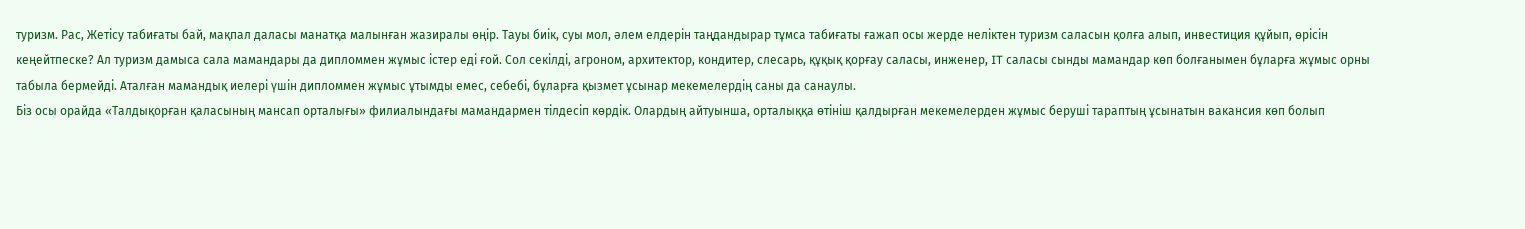туризм. Рас, Жетісу табиғаты бай, мақпал даласы манатқа малынған жазиралы өңір. Тауы биік, суы мол, әлем елдерін таңдандырар тұмса табиғаты ғажап осы жерде неліктен туризм саласын қолға алып, инвестиция құйып, өрісін кеңейтпеске? Ал туризм дамыса сала мамандары да дипломмен жұмыс істер еді ғой. Сол секілді, агроном, архитектор, кондитер, слесарь, құқық қорғау саласы, инженер, IT саласы сынды мамандар көп болғанымен бұларға жұмыс орны табыла бермейді. Аталған мамандық иелері үшін дипломмен жұмыс ұтымды емес, себебі, бұларға қызмет ұсынар мекемелердің саны да санаулы.
Біз осы орайда «Талдықорған қаласының мансап орталығы» филиалындағы мамандармен тілдесіп көрдік. Олардың айтуынша, орталыққа өтініш қалдырған мекемелерден жұмыс беруші тараптың ұсынатын вакансия көп болып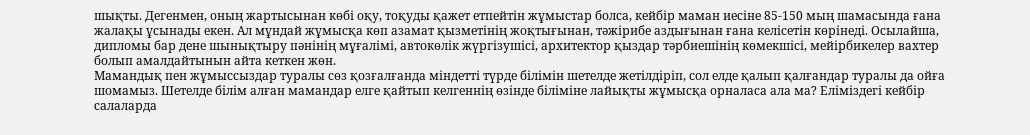шықты. Дегенмен, оның жартысынан көбі оқу, тоқуды қажет етпейтін жұмыстар болса, кейбір маман иесіне 85-150 мың шамасында ғана жалақы ұсынады екен. Ал мұндай жұмысқа көп азамат қызметінің жоқтығынан, тәжірибе аздығынан ғана келісетін көрінеді. Осылайша, дипломы бар дене шынықтыру пәнінің мұғалімі, автокөлік жүргізушісі, архитектор қыздар тәрбиешінің көмекшісі, мейірбикелер вахтер болып амалдайтынын айта кеткен жөн.
Мамандық пен жұмыссыздар туралы сөз қозғалғанда міндетті түрде білімін шетелде жетілдіріп, сол елде қалып қалғандар туралы да ойға шомамыз. Шетелде білім алған мамандар елге қайтып келгеннің өзінде біліміне лайықты жұмысқа орналаса ала ма? Еліміздегі кейбір салаларда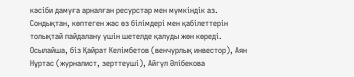кәсіби дамуға арналған ресурстар мен мүмкіндік аз. Сондықтан, көптеген жас өз білімдері мен қабілеттерін толықтай пайдалану үшін шетелде қалуды жөн көреді. Осылайша, біз Қайрат Келімбетов (венчурлық инвестор), Аян Нұртас (журналист, зерттеуші), Айгүл Әлібекова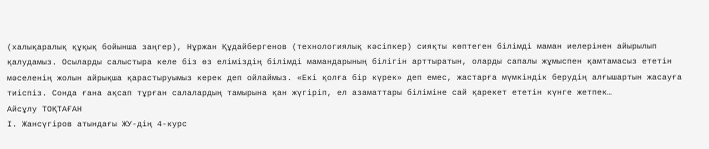(халықаралық құқық бойынша заңгер), Нұржан Құдайбергенов (технологиялық кәсіпкер) сияқты көптеген білімді маман иелерінен айырылып қалудамыз. Осыларды салыстыра келе біз өз еліміздің білімді мамандарының білігін арттыратын, оларды сапалы жұмыспен қамтамасыз ететін мәселенің жолын айрықша қарастыруымыз керек деп ойлаймыз. «Екі қолға бір күрек» деп емес, жастарға мүмкіндік берудің алғышартын жасауға тиіспіз. Сонда ғана ақсап тұрған салалардың тамырына қан жүгіріп, ел азаматтары біліміне сай қарекет ететін күнге жетпек…
Айсұлу ТОҚТАҒАН
І. Жансүгіров атындағы ЖУ-дің 4-курс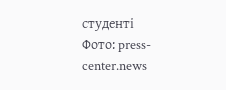студенті
Фото: press-center.news